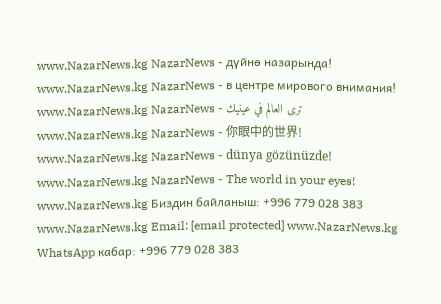www.NazarNews.kg NazarNews - дүйнө назарында! www.NazarNews.kg NazarNews - в центре мирового внимания! www.NazarNews.kg NazarNews - ترى العالم في عينيك www.NazarNews.kg NazarNews - 你眼中的世界! www.NazarNews.kg NazarNews - dünya gözünüzde! www.NazarNews.kg NazarNews - The world in your eyes! www.NazarNews.kg Биздин байланыш: +996 779 028 383 www.NazarNews.kg Email: [email protected] www.NazarNews.kg WhatsApp кабар: +996 779 028 383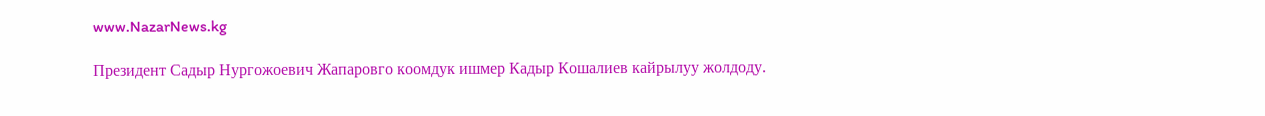www.NazarNews.kg

Президент Садыр Нургожоевич Жапаровго коомдук ишмер Кадыр Кошалиев кайрылуу жолдоду.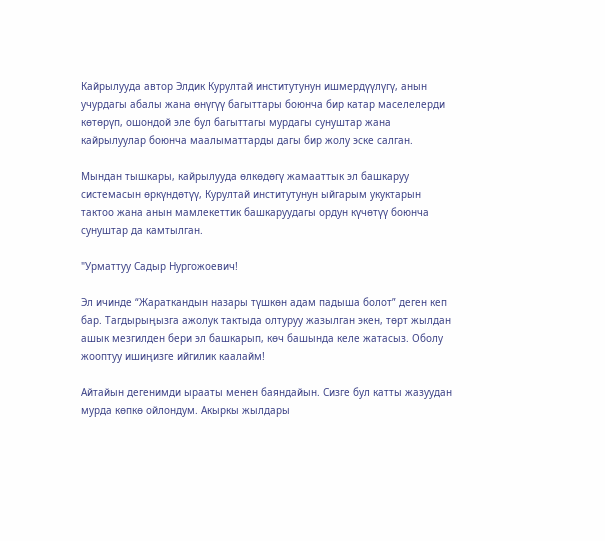Кайрылууда автор Элдик Курултай институтунун ишмердүүлүгү, анын учурдагы абалы жана өнүгүү багыттары боюнча бир катар маселелерди көтөрүп, ошондой эле бул багыттагы мурдагы сунуштар жана кайрылуулар боюнча маалыматтарды дагы бир жолу эске салган.

Мындан тышкары, кайрылууда өлкөдөгү жамааттык эл башкаруу системасын өркүндөтүү, Курултай институтунун ыйгарым укуктарын тактоо жана анын мамлекеттик башкаруудагы ордун күчөтүү боюнча сунуштар да камтылган.

"Урматтуу Садыр Нургожоевич!

Эл ичинде “Жараткандын назары түшкөн адам падыша болот” деген кеп бар. Тагдырыңызга ажолук тактыда олтуруу жазылган экен, төрт жылдан ашык мезгилден бери эл башкарып, көч башында келе жатасыз. Оболу жооптуу ишиңизге ийгилик каалайм!

Айтайын дегенимди ырааты менен баяндайын. Сизге бул катты жазуудан мурда көпкө ойлондум. Акыркы жылдары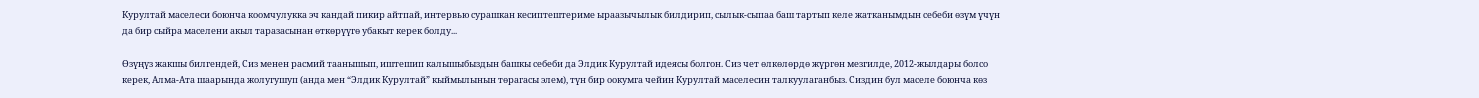Курултай маселеси боюнча коомчулукка эч кандай пикир айтпай, интервью сурашкан кесиптештериме ыраазычылык билдирип, сылык-сыпаа баш тартып келе жатканымдын себеби өзүм үчүн да бир сыйра маселени акыл таразасынан өткөрүүгө убакыт керек болду...

Өзүңүз жакшы билгендей, Сиз менен расмий таанышып, иштешип калышыбыздын башкы себеби да Элдик Курултай идеясы болгон. Сиз чет өлкөлөрдө жүргөн мезгилде, 2012-жылдары болсо керек, Алма-Ата шаарында жолугушуп (анда мен “Элдик Курултай” кыймылынын төрагасы элем), түн бир оокумга чейин Курултай маселесин талкуулаганбыз. Сиздин бул маселе боюнча көз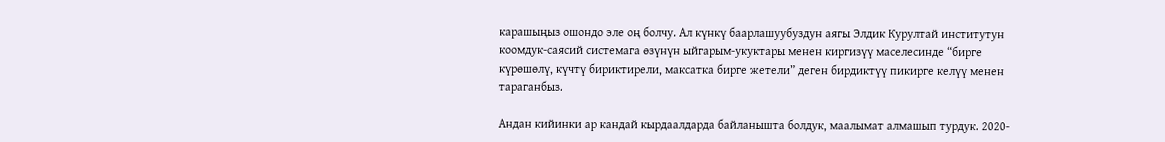карашыңыз ошондо эле оң болчу. Ал күнкү баарлашуубуздун аягы Элдик Курултай институтун коомдук-саясий системага өзүнүн ыйгарым-укуктары менен киргизүү маселесинде “бирге күрөшөлү, күчтү бириктирели, максатка бирге жетели” деген бирдиктүү пикирге келүү менен тараганбыз.

Андан кийинки ар кандай кырдаалдарда байланышта болдук, маалымат алмашып турдук. 2020-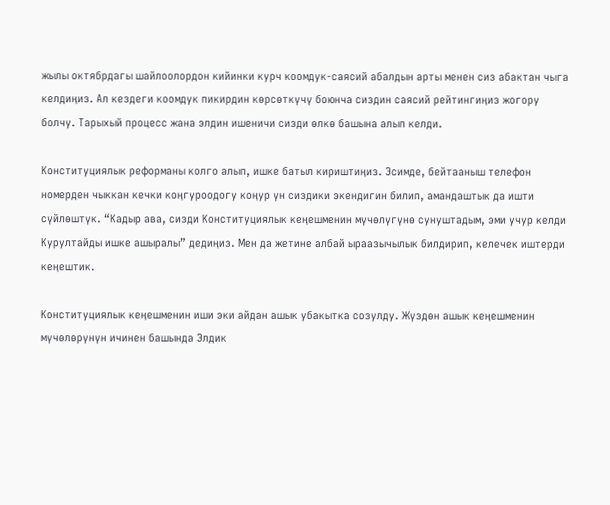жылы октябрдагы шайлоолордон кийинки курч коомдук-саясий абалдын арты менен сиз абактан чыга келдиңиз. Ал кездеги коомдук пикирдин көрсөткүчү боюнча сиздин саясий рейтингиңиз жогору болчу. Тарыхый процесс жана элдин ишеничи сизди өлкө башына алып келди.

Конституциялык реформаны колго алып, ишке батыл кириштиңиз. Эсимде, бейтааныш телефон номерден чыккан кечки коңгуроодогу коңур үн сиздики экендигин билип, амандаштык да ишти сүйлөштүк. “Кадыр ава, сизди Конституциялык кеңешменин мүчөлүгүнө сунуштадым, эми учур келди Курултайды ишке ашыралы” дедиңиз. Мен да жетине албай ыраазычылык билдирип, келечек иштерди кеңештик.

Конституциялык кеңешменин иши эки айдан ашык убакытка созулду. Жүздөн ашык кеңешменин мүчөлөрүнүн ичинен башында Элдик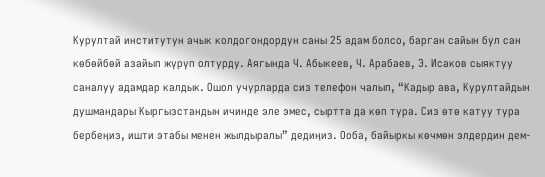Курултай институтун ачык колдогондордун саны 25 адам болсо, барган сайын бул сан көбөйбөй азайып жүрүп олтурду. Аягында Ч. Абыкеев, Ч. Арабаев, Э. Исаков сыяктуу саналуу адамдар калдык. Ошол учурларда сиз телефон чалып, “Кадыр ава, Курултайдын душмандары Кыргызстандын ичинде эле эмес, сыртта да көп тура. Сиз өтө катуу тура бербеңиз, ишти этабы менен жылдыралы” дедиңиз. Ооба, байыркы көчмөн элдердин дем-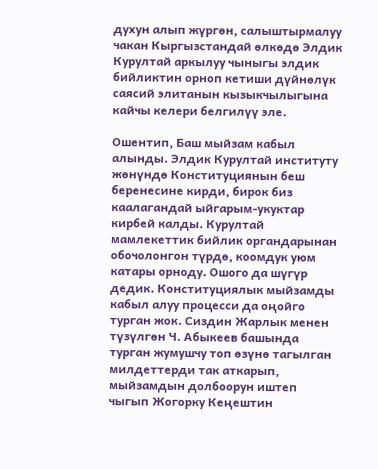духун алып жүргөн, салыштырмалуу чакан Кыргызстандай өлкөдө Элдик Курултай аркылуу чыныгы элдик бийликтин орноп кетиши дүйнөлүк саясий элитанын кызыкчылыгына кайчы келери белгилүү эле.

Ошентип, Баш мыйзам кабыл алынды. Элдик Курултай институту жөнүндө Конституциянын беш беренесине кирди, бирок биз каалагандай ыйгарым-укуктар кирбей калды. Курултай мамлекеттик бийлик органдарынан обочолонгон түрдө, коомдук уюм катары орноду. Ошого да шүгүр дедик. Конституциялык мыйзамды кабыл алуу процесси да оңойго турган жок. Сиздин Жарлык менен түзүлгөн Ч. Абыкеев башында турган жумушчу топ өзүнө тагылган милдеттерди так аткарып, мыйзамдын долбоорун иштеп чыгып Жогорку Кеңештин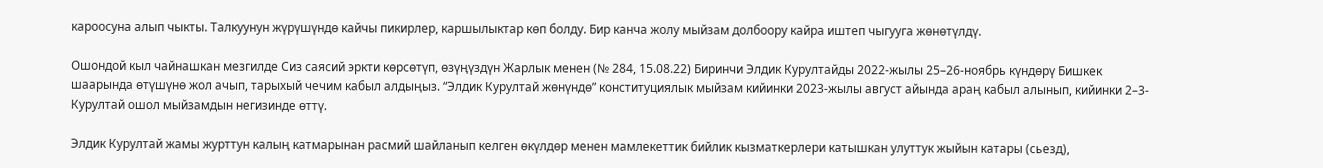кароосуна алып чыкты. Талкуунун жүрүшүндө кайчы пикирлер, каршылыктар көп болду. Бир канча жолу мыйзам долбоору кайра иштеп чыгууга жөнөтүлдү.

Ошондой кыл чайнашкан мезгилде Сиз саясий эркти көрсөтүп, өзүңүздүн Жарлык менен (№ 284, 15.08.22) Биринчи Элдик Курултайды 2022-жылы 25–26-ноябрь күндөрү Бишкек шаарында өтүшүнө жол ачып, тарыхый чечим кабыл алдыңыз. “Элдик Курултай жөнүндө” конституциялык мыйзам кийинки 2023-жылы август айында араң кабыл алынып, кийинки 2–3-Курултай ошол мыйзамдын негизинде өттү.

Элдик Курултай жамы журттун калың катмарынан расмий шайланып келген өкүлдөр менен мамлекеттик бийлик кызматкерлери катышкан улуттук жыйын катары (сьезд),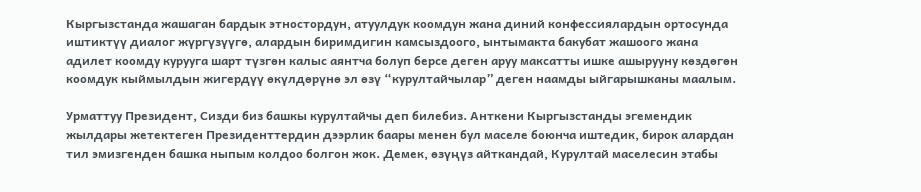Кыргызстанда жашаган бардык этностордун, атуулдук коомдун жана диний конфессиялардын ортосунда иштиктүү диалог жүргүзүүгө, алардын биримдигин камсыздоого, ынтымакта бакубат жашоого жана адилет коомду курууга шарт түзгөн калыс аянтча болуп берсе деген аруу максатты ишке ашырууну көздөгөн коомдук кыймылдын жигердүү өкүлдөрүнө эл өзү “курултайчылар” деген наамды ыйгарышканы маалым.

Урматтуу Президент, Сизди биз башкы курултайчы деп билебиз. Анткени Кыргызстанды эгемендик жылдары жетектеген Президенттердин дээрлик баары менен бул маселе боюнча иштедик, бирок алардан тил эмизгенден башка ныпым колдоо болгон жок. Демек, өзүңүз айткандай, Курултай маселесин этабы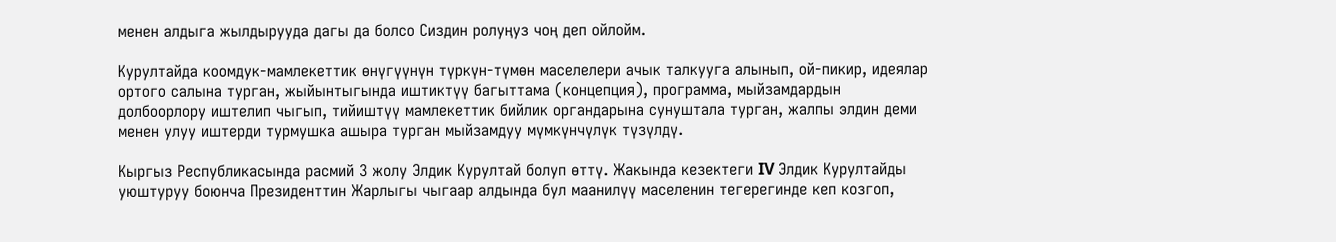менен алдыга жылдырууда дагы да болсо Сиздин ролуңуз чоң деп ойлойм.

Курултайда коомдук-мамлекеттик өнүгүүнүн түркүн-түмөн маселелери ачык талкууга алынып, ой-пикир, идеялар ортого салына турган, жыйынтыгында иштиктүү багыттама (концепция), программа, мыйзамдардын долбоорлору иштелип чыгып, тийиштүү мамлекеттик бийлик органдарына сунуштала турган, жалпы элдин деми менен улуу иштерди турмушка ашыра турган мыйзамдуу мүмкүнчүлүк түзүлдү.

Кыргыз Республикасында расмий 3 жолу Элдик Курултай болуп өттү. Жакында кезектеги IV Элдик Курултайды уюштуруу боюнча Президенттин Жарлыгы чыгаар алдында бул маанилүү маселенин тегерегинде кеп козгоп,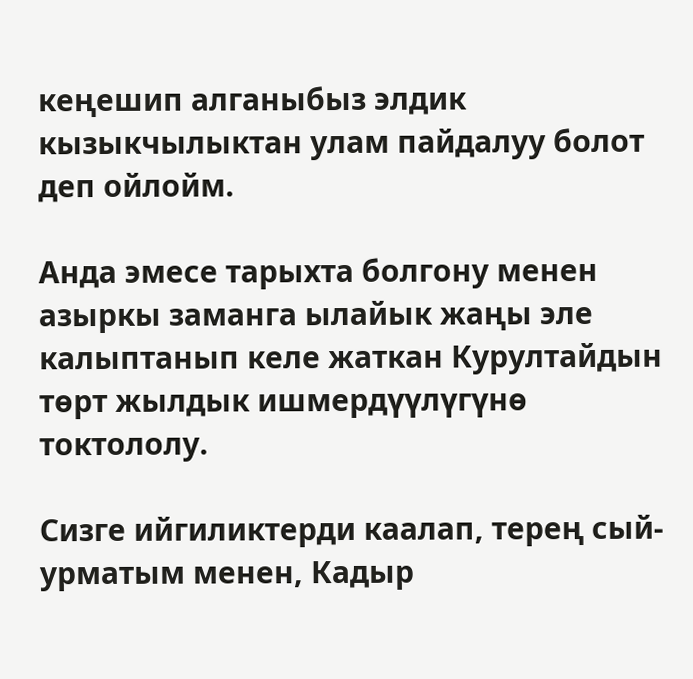кеңешип алганыбыз элдик кызыкчылыктан улам пайдалуу болот деп ойлойм.

Анда эмесе тарыхта болгону менен азыркы заманга ылайык жаңы эле калыптанып келе жаткан Курултайдын төрт жылдык ишмердүүлүгүнө токтололу.

Сизге ийгиликтерди каалап, терең сый-урматым менен, Кадыр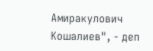Амиракулович Кошалиев", - деп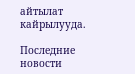айтылат кайрылууда.

Последние новости